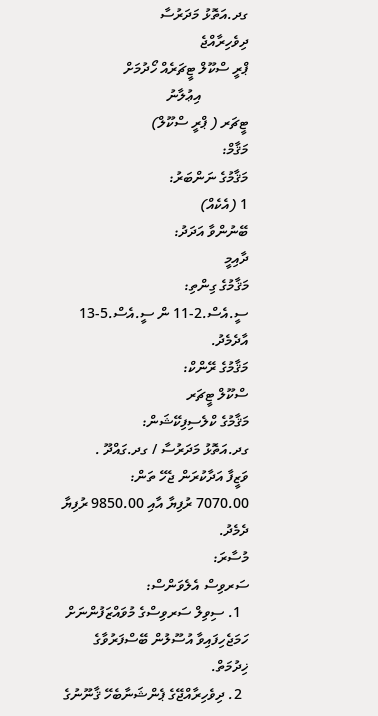ގދ.އަތޮޅު މަދަރުސާ
ދިވެހިރާއްޖެ
ޕްރީ ސްކޫލް ޓީޗަރެއް ހޯދުމަށް
             އިޢުލާނު
ޓީޗަރ ( ޕްރީ ސްކޫލް)
މަޤާމް:
މަޤާމުގެ ނަންބަރު:
1 (އެކެއް)
ބޭނުންވާ އަދަދު:
ދާއިމީ
މަޤާމުގެ ގިންތި:
ސީ.އެސް.2-11 ން ސީ.އެސް.5-13 އާދެމެދު.
މަޤާމުގެ ރޭންކް:
ސްކޫލް ޓީޗަރ
މަޤާމުގެ ކްލެސިފިކޭޝަން:
ގދ.އަތޮޅު މަދަރުސާ / ގދ.ގައްދޫ .
ވަޒީފާ އަދާކުރަން ޖެހޭ ތަން:
7070.00 ރުފިޔާ އާއި 9850.00 ރުފިޔާ ދެމެދު.
މުސާރަ:
ސަރވިސް އެލެވަންސް:
  1. ސިވިލް ސަރވިސްގެ މުވައްޒަފުންނަށް ހަމަޖެހިފައިވާ އުސޫލުން ބޭސްފަރުވާގެ ޚިދުމަތް.
  2. ދިވެހިރާއްޖޭގެ ޕެންޝަނާބެހޭ ޤާނޫނުގެ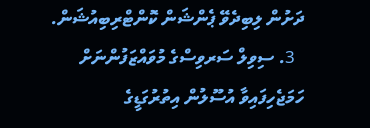ދަށުން ލިބިދެވޭ ޕެންޝަން ކޮންޓްރިބިއުޝަން.
  3. ސިވިލް ސަރވިސްގެ މުވައްޒަފުންނަށް ހަމަޖެހިފައިވާ އުސޫލުން އިތުރުގަޑީގެ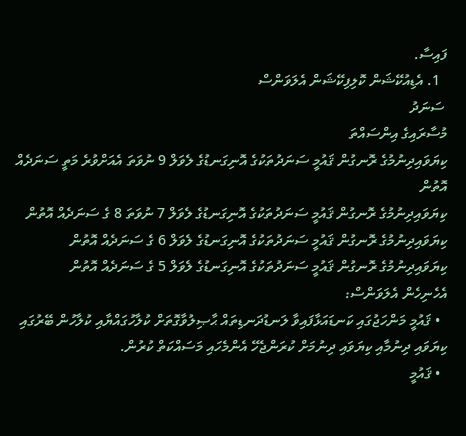ފައިސާ.
  1. އެޑިއުކޭޝަން ކޮލިފިކޭޝަން އެލަވަންސް
 ސަނަދު
މުސާރައިގެ އިންސައްތަ
ކިޔަވައިދިނުމުގެ ރޮނގުން ޤައުމީ ސަނަދުތަކުގެ އޮނިގަނޑުގެ ލެވަލް 9 ނުވަތަ އެއަށްވުރެ މަތީ ސަނަދެއް އޮތުން
ކިޔަވައިދިނުމުގެ ރޮނގުން ޤައުމީ ސަނަދުތަކުގެ އޮނިގަނޑުގެ ލެވަލް 7 ނުވަތަ 8 ގެ ސަނަދެއް އޮތުން
ކިޔަވައިދިނުމުގެ ރޮނގުން ޤައުމީ ސަނަދުތަކުގެ އޮނިގަނޑުގެ ލެވަލް 6 ގެ ސަނަދެއް އޮތުން
ކިޔަވައިދިނުމުގެ ރޮނގުން ޤައުމީ ސަނަދުތަކުގެ އޮނިގަނޑުގެ ލެވަލް 5 ގެ ސަނަދެއް އޮތުން
އެހެނިހެން އެލަވަންސް:
  • ޤައުމީ މަންހަޖުގައި ކަނޑައަޅާފައިވާ ލަނޑުދަނޑިތައް ޙާޞިލުވާގޮތަށް ކުލާހުގައްޔާއި ކުލާހުން ބޭރުގައި ކިޔަވައި ދިނުމާއި ކިޔަވައި ދިނުމަށް ކުރަންޖެހޭ އެންމެހައި މަސައްކަތް ކުރުން.
  • ޤައުމީ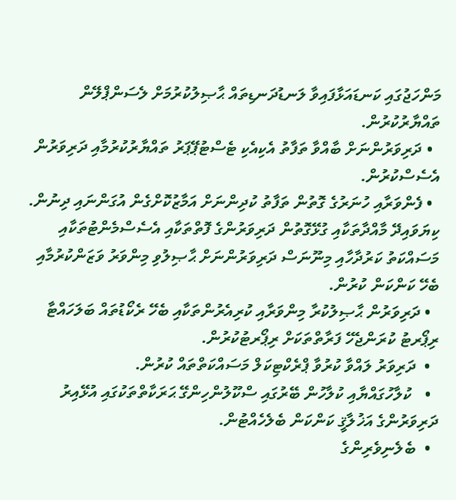މަންހަޖުގައި ކަނޑައަޅާފައިވާ ލަނޑުދަނޑިތައް ޙާޞިލުކުރުމަށް ލެސަންޕްލޭން ތައްޔާރުކުރުން.
  • ދަރިވަރުންނަށް ބާއްވާ ތަފާތު އެކިއެކި ޓެސްޓުޕޭޕަރު ތައްޔާރުކުރުމާއި ދަރިވަރުން އެސެސްކުރުން.
  • ފެންވަރާއި ހުނަރުގެ ގޮތުން ތަފާތު ކުދިންނަށް އަމާޒުކޮށްގެން އުގަންނައި ދިނުން.
ކިޔަވައިދޭ މާއްދާތަކާއި ގުޅޭގޮތުން ދަރިވަރުންގެ ފޮތްތަކާއި އެސެސްމެންޓުތަކާއި މަސައްކަތު ކަރުދާހާއި މިނޫނަސް ދަރިވަރުންނަށް ޙާޞިލުވި މިންވަރު ވަޒަންކުރުމާއި ބެހޭ ކަންކަން ކުރުން.
  • ދަރިވަރުން ޙާޞިލުކުރާ މިންވަރާއި ކުރިއެރުންތަކާއި ބެހޭ ރެކޯޑުތައް ބަލަހައްޓާ ރިޕޯރޓު ކުރަންޖެހޭ ފަރާތްތަކަށް ރިޕޯރޓުކުރުން.
  •  ދަރިވަރު ލައްވާ ކުރުވާ ޕްރެކްޓިކަލް މަސައްކަތްތައް ކުރުން.
  •   ކުލާހުގައްޔާއި ކުލާހުން ބޭރުގައި ސްކޫލުންހިންގޭ ޙަރަކާތްތަކުގައި އުޅޭއިރު ދަރިވަރުންގެ އަޚުލާޤީ ކަންކަން ބެލެހެއްޓުން.
  •  ބެލެނިވެރިންގެ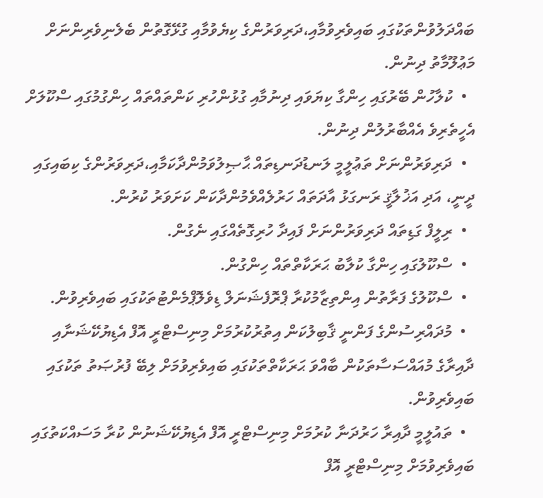ބައްދަލުވުންތަކުގައި ބައިވެރިވުމާއި،ދަރިވަރުންގެ ކިޔެވުމާއި ގުޅޭގޮތުން ބެލެނިވެރިންނަށް މަޢުލޫމާތު ދިނުން.
  •  ކުލާހުން ބޭރުގައި ހިންގާ ކިޔަވައި ދިނުމާއި ގުޅުންހުރި ކަންތައްތައް ހިންގުމުގައި ސްކޫލަށް އެހީތެރިވެ އެއްބާރުލުން ދިނުން.
  •  ދަރިވަރުންނަށް ތަޢުލީމީ ލަނޑުދަނޑިތައް ޙާޞިލުވަމުންދާކަމާއި،ދަރިވަރުންގެ ކިބައިގައި ދީނީ، އަދި އަޚުލާޤީ ރަނގަޅު އާދަތައް ހަރުލެއްވެމުންދާކަން ކަށަވަރު ކުރުން.
  •  ރިލީފް ގަޑިތައް ދަރިވަރުންނަށް ފައިދާ ހުރިގޮތެއްގައި ނެގުން.
  •  ސްކޫލުގައި ހިންގާ ކުލާބު ޙަރަކާތްތައް ހިންގުން.
  •  ސްކޫލުގެ ފަރާތުން އިންތިޒާމުކުރާ ޕްރޮފެޝަނަލް ޑިވެލޮޕްމެންޓުތަކުގައި ބައިވެރިވުން.
  •  މުދައްރިސުންގެ ފަންނީ ޤާބިލުކަން އިތުރުކުރުމަށް މިނިސްޓްރީ އޮފް އެޑިޔުކޭޝަނާއި ދާއިރާގެ މުއައްސަސާތަކުން ބާއްވަ ޙަރަކާތްތަކުގައި ބައިވެރިވުމަށް ލިބޭ ފުރުޞަތު ތަކުގައި ބައިވެރިވުން.
  •  ތައުލީމީ ދާއިރާ ހަރުދަނާ ކުރުމަށް މިނިސްޓްރީ އޮފް އެޑިޔުކޭޝަނުން ކުރާ މަސައްކަތުގައި ބައިވެރިވުމަށް މިނިސްޓްރީ އޮފް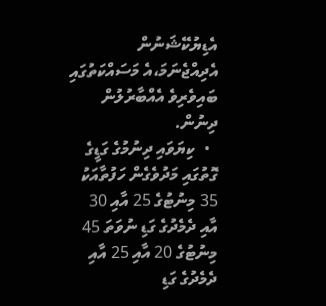އެޑިޔުކޭޝަނުން އެދިއްޖެނަމަ،އެ މަސައްކަތުގައި ބައިވެރިވެ އެއްބާރުލުން ދިނުން.
  •  ކިޔަވައި ދިނުމުގެ ގަޑީގެ ގޮތުގައި މަދުވެގެން ހަފުތާއަކު 35 މިނުޓުގެ 25 އާއި 30 އާއި ދެމެދުގެ ގަޑި ނުވަތަ 45 މިނުޓުގެ 20 އާއި 25 އާއި ދެމެދުގެ ގަޑި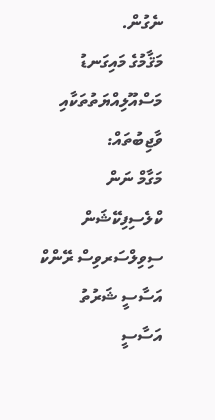ނެގުން.
މަޤާމުގެ މައިގަނޑު މަސްއޫލިއްޔަތުތަކާއި ވާޖިބުތައް:
މަގާމް ނަން
ކްލެސިފިކޭޝަން
ސިވިލްސަރވިސް ރޭންކް
އަސާސީ ޝަރުތު
އަސާސީ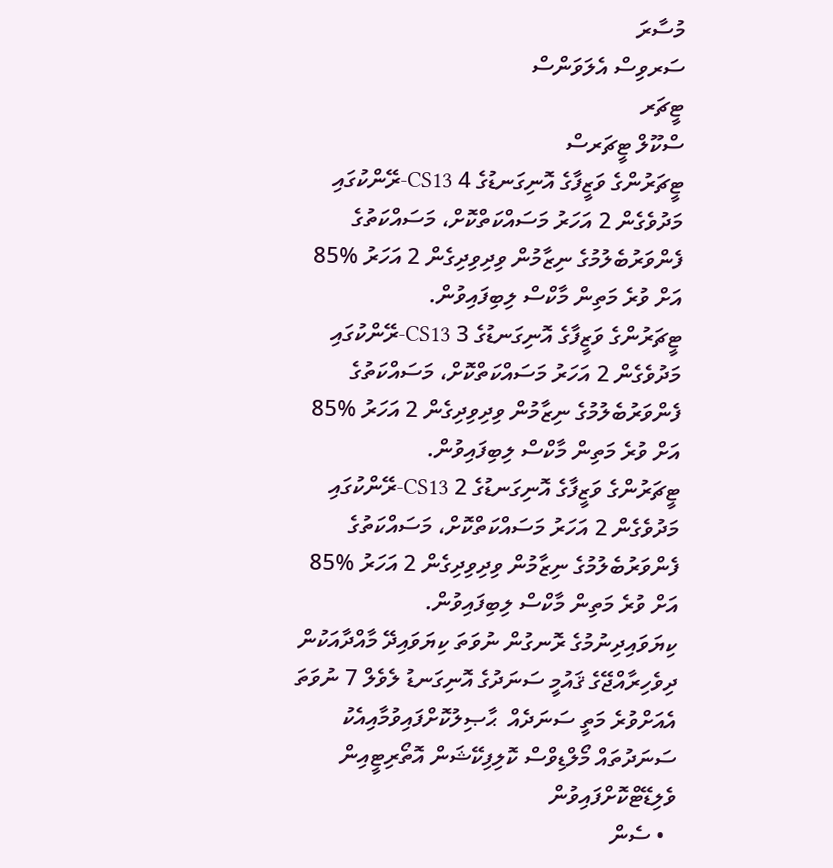މުސާރަ
ސަރވިސް އެލަވަންސް
ޓީޗަރ
ސްކޫލް ޓީޗަރސް
ޓީޗަރުންގެ ވަޒީފާގެ އޮނިގަނޑުގެ 4 CS13-ރޭންކުގައި މަދުވެގެން 2 އަހަރު މަސައްކަތްކޮށް، މަސައްކަތުގެ ފެންވަރުބެލުމުގެ ނިޒާމުން ވިދިވިދިގެން 2 އަހަރު %85 އަށް ވުރެ މަތިން މާކްސް ލިބިފައިވުން.
ޓީޗަރުންގެ ވަޒީފާގެ އޮނިގަނޑުގެ 3 CS13-ރޭންކުގައި މަދުވެގެން 2 އަހަރު މަސައްކަތްކޮށް، މަސައްކަތުގެ ފެންވަރުބެލުމުގެ ނިޒާމުން ވިދިވިދިގެން 2 އަހަރު %85 އަށް ވުރެ މަތިން މާކްސް ލިބިފައިވުން.
ޓީޗަރުންގެ ވަޒީފާގެ އޮނިގަނޑުގެ 2 CS13-ރޭންކުގައި މަދުވެގެން 2 އަހަރު މަސައްކަތްކޮށް، މަސައްކަތުގެ ފެންވަރުބެލުމުގެ ނިޒާމުން ވިދިވިދިގެން 2 އަހަރު %85 އަށް ވުރެ މަތިން މާކްސް ލިބިފައިވުން.
ކިޔަވައިދިނުމުގެ ރޮނގުން ނުވަތަ ކިޔަވައިދޭ މާއްދާއަކުން ދިވެހިރާއްޖޭގެ ޤައުމީ ސަނަދުގެ އޮނިގަނޑު ލެވެލް 7 ނުވަތަ  އެއަށްވުރެ މަތީ ސަނަދެއް  ޙާޞިލުކޮށްފައިވުމާއިއެކު ސަނަދުތައް މޯލްޑިވްސް ކޮލިފިކޭޝަން އޮތޯރިޓީއިން ވެލިޑޭޓްކޮށްފައިވުން
  • ސެން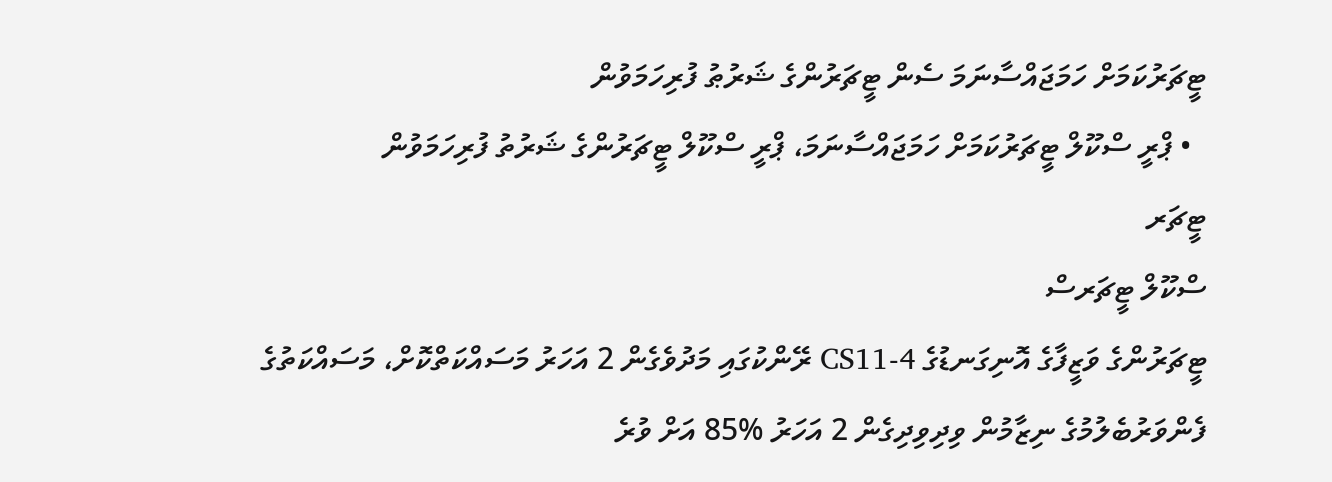ޓީޗަރުކަމަށް ހަމަޖައްސާނަމަ ސެން ޓީޗަރުންގެ ޝަރުޠު ފުރިހަމަވުން
  • ޕްރީ ސްކޫލް ޓީޗަރުކަމަށް ހަމަޖައްސާނަމަ، ޕްރީ ސްކޫލް ޓީޗަރުންގެ ޝަރުތު ފުރިހަމަވުން
ޓީޗަރ
ސްކޫލް ޓީޗަރސް
ޓީޗަރުންގެ ވަޒީފާގެ އޮނިގަނޑުގެ CS11-4 ރޭންކުގައި މަދުވެގެން 2 އަހަރު މަސައްކަތްކޮށް، މަސައްކަތުގެ ފެންވަރުބެލުމުގެ ނިޒާމުން ވިދިވިދިގެން 2 އަހަރު %85 އަށް ވުރެ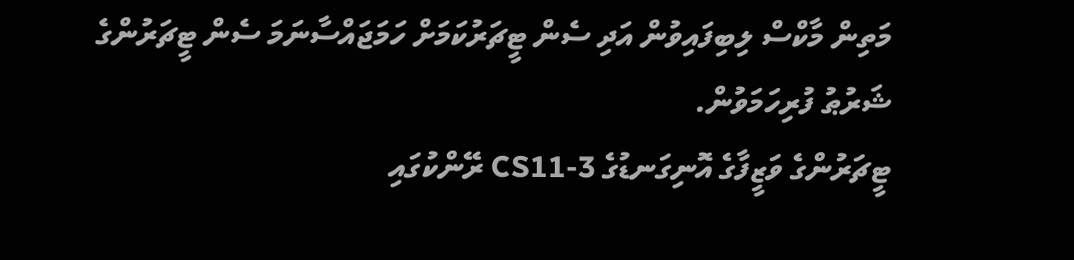މަތިން މާކްސް ލިބިފައިވުން އަދި ސެން ޓީޗަރުކަމަށް ހަމަޖައްސާނަމަ ސެން ޓީޗަރުންގެ ޝަރުޠު ފުރިހަމަވުން.
ޓީޗަރުންގެ ވަޒީފާގެ އޮނިގަނޑުގެ CS11-3 ރޭންކުގައި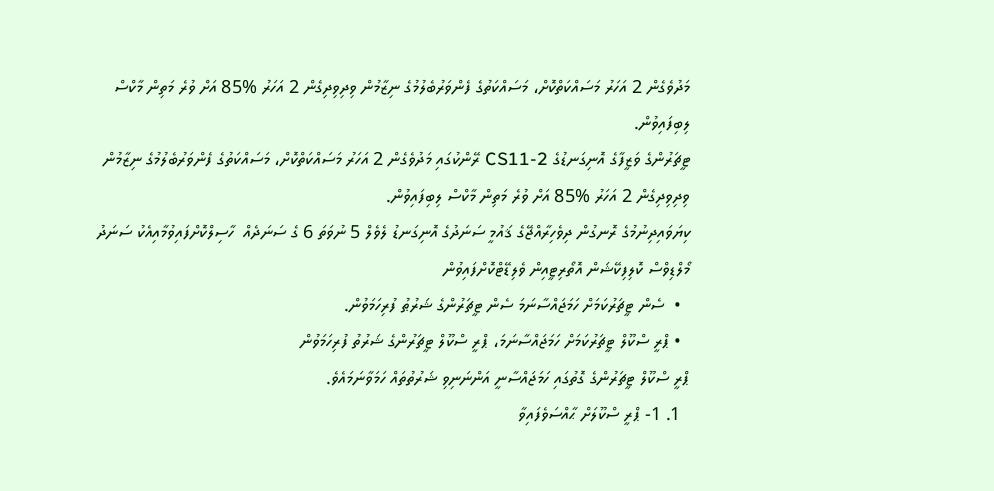މަދުވެގެން 2 އަހަރު މަސައްކަތްކޮށް، މަސައްކަތުގެ ފެންވަރުބެލުމުގެ ނިޒާމުން ވިދިވިދިގެން 2 އަހަރު %85 އަށް ވުރެ މަތިން މާކްސް ލިބިފައިވުން.
ޓީޗަރުންގެ ވަޒީފާގެ އޮނިގަނޑުގެ CS11-2 ރޭންކުގައި މަދުވެގެން 2 އަހަރު މަސައްކަތްކޮށް، މަސައްކަތުގެ ފެންވަރުބެލުމުގެ ނިޒާމުން ވިދިވިދިގެން 2 އަހަރު %85 އަށް ވުރެ މަތިން މާކްސް ލިބިފައިވުން.
ކިޔަވައިދިނުމުގެ ރޮނގުން ދިވެހިރާއްޖޭގެ ޤައުމީ ސަނަދުގެ އޮނިގަނޑު ލެވެލް 5 ނުވަތަ 6 ގެ ސަނަދެއް  ހާސިލްކޮށްފައިވުމާއިއެކު ސަނަދު މޯލްޑިވްސް ކޮލިފިކޭޝަން އޮތޯރިޓީއިން ވެލިޑޭޓްކޮށްފައިވުން
  •  ސެން ޓީޗަރުކަމަށް ހަމަޖައްސާނަމަ ސެން ޓީޗަރުންގެ ޝަރުޠު ފުރިހަމަވުން.
  • ޕްރީ ސްކޫލް ޓީޗަރުކަމަށް ހަމަޖައްސާނަމަ، ޕްރީ ސްކޫލް ޓީޗަރުންގެ ޝަރުތު ފުރިހަމަވުން
ޕްރީ ސްކޫލް ޓީޗަރުންގެ ގޮތުގައި ހަމަޖައްސާނީ އަންނަނިވި ޝަރުތުތައް ހަމަވާނަމައެވެ.
  1. 1- ޕްރީ ސްކޫލަށް ޙާއްސަވެފައިވާ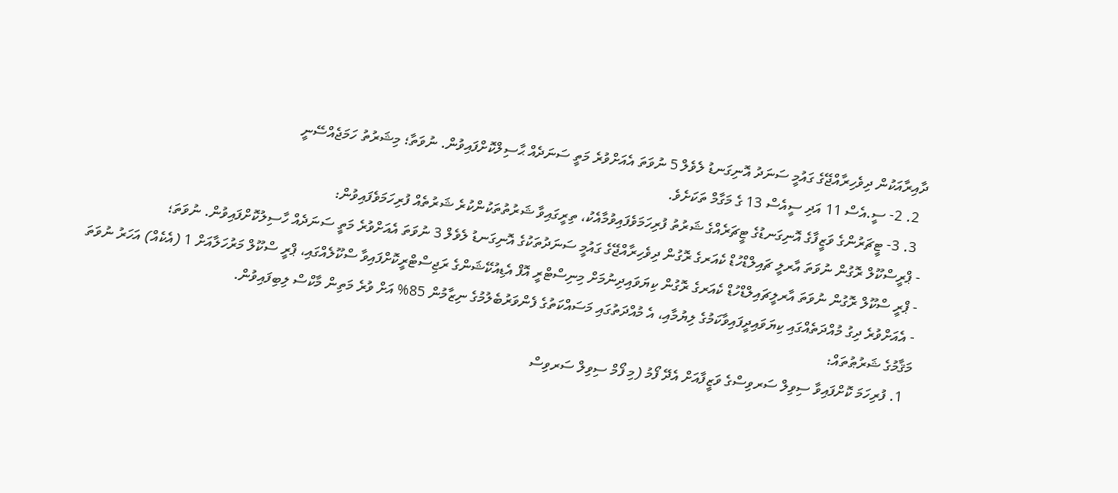ދާއިރާއަކުން ދިވެހިރާއްޖޭގެ ގައުމީ ސަނަދު އޮނިގަނޑު ލެވެލް 5 ނުވަތަ އެއަށްވުރެ މަތީ ސަނަދެއް ޙާސިލްކޮށްފައިވުން. ނުވަތާ؛ މިޝަރުތު ހަމަޖެއްސޭނީ
  2. 2- ސީ.އެސް 11 އަދި ސީއެސް 13 ގެ މަގާމް ތަކަށެވެ.
  3. 3- ޓީޗަރުންގެ ވަޒީފާގެ އޮނިގަނޑުގެ ޓީޗަރެއްގެ ޝަރުތު ފުރިހަމަވެފައިވުމާއެކު، ތިރީގައިވާ ޝަރުތުތަކުންކުރެ ޝަރުތެއް ފުރިހަމަވެފައިވުން:
- ޕްރީސްކޫލް ރޮގުން ނުވަތަ އާރލީ ޗައިލްޑްހުޑް ކެއަރގެ ރޮގުން ދިވެހިރާއްޖޭގެ ގައުމީ ސަނަދުތަކުގެ އޮނިގަނޑު ލެވެލް 3 ނުވަތަ އެއަށްވުރެ މަތީ ސަނަދެއް ހާސިލުކޮށްފައިވުން. ނުވަތަ؛
- ޕްރީ ސްކޫލް ރޮގުން ނުވަތަ އާރލީޗައިލްޑްހުޑް ކެއަރގެ ރޮގުން ކިޔަވައިދިނުމަށް މިނިސްޓްރީ އޮފް އެޑިއުކޭޝަންގެ ރަޖިސްޓްރީކޮށްފައިވާ ސްކޫލެއްގައި، ޕްރީ ސްކޫލް މަރުހަލާއަށް 1 (އެކެއް) އަހަރު ނުވަތަ
- އެއަށްވުރެ ދިގު މުއްދަތެއްގައި ކިޔަވައިދީފައިވާކަމުގެ ލިޔުމާއި، އެ މުއްދަތުގައި މަސައްކަތުގެ ފެންވަރުބެލުމުގެ ނިޒާމުން 85% އަށް ވުރެ މަތިން މާކްސް ލިބިފައިވުން.
މަޤާމުގެ ޝަރުޠުތައް:
  1. ފުރިހަމަ ކޮށްފައިވާ ސިވިލް ސަރވިސްގެ ވަޒީފާއަށް އެދޭ ފޯމު (މި ފޯމް ސިވިލް ސަރވިސް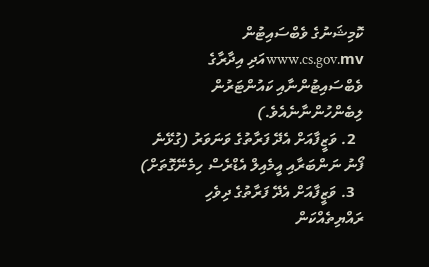ކޮމިޝަނުގެ ވެބްސައިޓުން  www.cs.gov.mvއަދި އިދާރާގެ ވެބްސައިޓުންނާއި ކައުންޓަރުން ލިބެންހުންނާނެއެވެ.)
  2. ވަޒީފާއަށް އެދޭ ފަރާތުގެ ވަނަވަރު (ގުޅޭނެ ފޯނު ނަންބަރާއި އީމެއިލް އެޑްރެސް ހިމެނޭގޮތަށް)
  3. ވަޒީފާއަށް އެދޭ ފަރާތުގެ ދިވެހި ރައްޔިތެއްކަން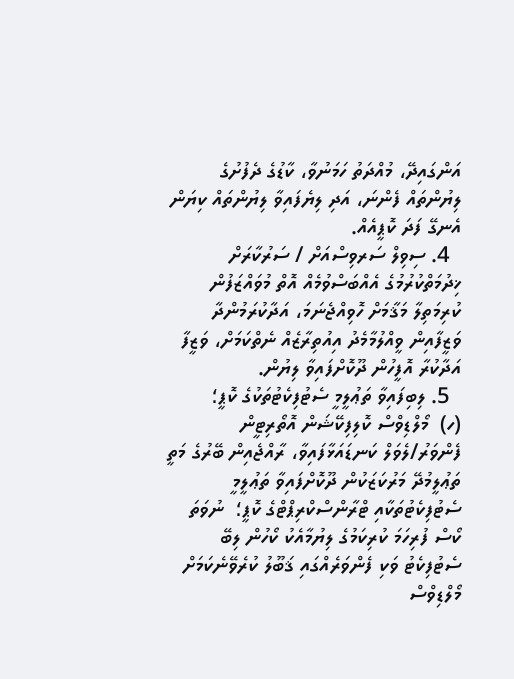އަންގައިދޭ، މުއްދަތު ހަމަނުވާ، ކާޑުގެ ދެފުށުގެ ލިޔުންތައް ފެންނަ، އަދި ލިޔެފައިވާ ލިޔުންތައް ކިޔަން އެނގޭ ފަދަ ކޮޕީއެއް.
  4. ސިވިލް ސަރވިސްއަށް / ސަރުކާރަށް ޚިދުމަތްކުރުމުގެ އެއްބަސްވުމެއް އޮތް މުވައްޒަފުން ކުރިމަތިލާ މަޤާމަށް ހޮވިއްޖެނަމަ، އަދާކުރަމުންދާ ވަޒީފާއިން ވީއްލުމާމެދު އިއުތިރާޒެއް ނެތްކަމަށް، ވަޒީފާ އަދާކުރާ އޮފީހުން ދޫކޮށްފައިވާ ލިޔުން.
  5. ލިބިފައިވާ ތަޢުލީމީ ސެޓުފިކެޓުތަކުގެ ކޮޕީ؛
(ހ)  މޯލްޑިވްސް ކޮލިފިކޭޝަން އޮތޯރިޓީން ފެންވަރު/ލެވަލް ކަނޑައަޅާފައިވާ، ރާއްޖެއިން ބޭރުގެ މަތީ ތަޢުލީމުދޭ މަރުކަޒަކުން ދޫކޮށްފައިވާ ތަޢުލީމީ ސެޓުފިކެޓުތަކާއި ޓްރާންސްކްރިޕްޓްގެ ކޮޕީ؛  ނުވަތަ ކޯސް ފުރިހަމަ ކުރިކަމުގެ ލިޔުމާއެކު ކޯހުން ލިބޭ ސެޓުފިކެޓު ވަކި ފެންވަރެއްގައި ޤަބޫލު ކުރެވޭނެކަމަށް މޯލްޑިވްސް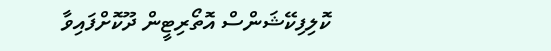ކޮލިފިކޭޝަންސް އޮތޯރިޓީން ދޫކޮށްފައިވާ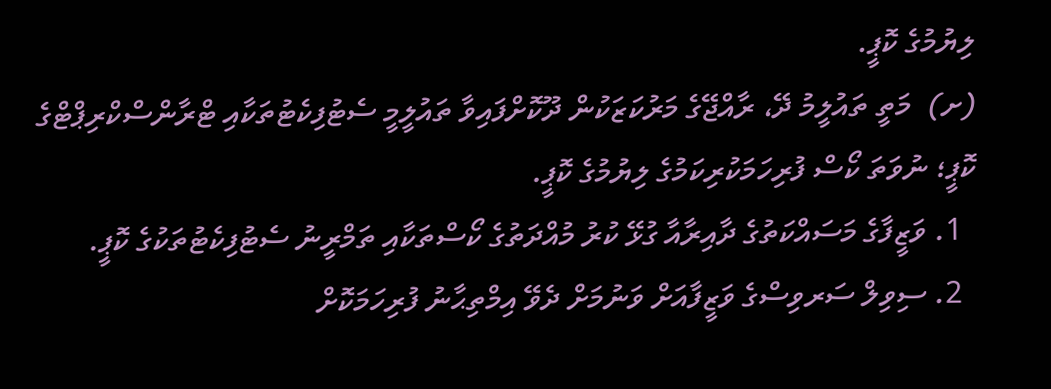ލިޔުމުގެ ކޮޕީ.
(ށ)  މަތީ ތައުލީމު ދޭ، ރާއްޖޭގެ މަރުކަޒަކުން ދޫކޮށްފައިވާ ތައުލީމީ ސެޓުފިކެޓުތަކާއި ޓްރާންސްކްރިޕްޓްގެ ކޮޕީ؛ ނުވަތަ ކޯސް ފުރިހަމަކުރިކަމުގެ ލިޔުމުގެ ކޮޕީ.
  1. ވަޒީފާގެ މަސައްކަތުގެ ދާއިރާއާ ގުޅޭ ކުރު މުއްދަތުގެ ކޯސްތަކާއި ތަމްރީނު ސެޓުފިކެޓުތަކުގެ ކޮޕީ.
  2. ސިވިލް ސަރވިސްގެ ވަޒީފާއަށް ވަނުމަށް ދެވޭ އިމްތިޙާނު ފުރިހަމަކޮށް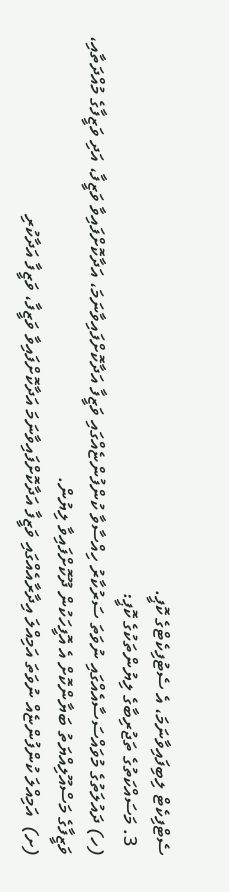ސެޓްފިކެޓް ލިބިފައިވާނަމަ، އެ ސެޓުފިކެޓްގެ ކޮޕީ.
  3. މަސައްކަތުގެ ތަޖުރިބާގެ ލިޔުންތަކުގެ ކޮޕީ:
(ހ) ދައުލަތުގެ މުވައްސަސާއެއްގައި ނުވަތަ ސަރުކާރު ހިއްސާވާ ކުންފުންޏެއްގައި ވަޒީފާ އަދާކޮށްފައިވާނަމަ، އަދާކޮށްފައިވާ ވަޒީފާ، އަދި ވަޒީފާގެ މުއްދަތާއި، ވަޒީފާގެ މަސްއޫލިއްޔަތު ބަޔާންކޮށް އެ އޮފީހަކުން ދޫކޮށްފައިވާ ލިޔުން.
(ށ)  އަމިއްލަ ކުންފުންޏެއް ނުވަތަ އަމިއްލަ އިދާރާއެއްގައި ވަޒީފާ އަދާކޮށްފައިވާނަމަ އަދާކޮށްފައިވާ ވަޒީފާ، ވަޒީފާ އަދާކުރި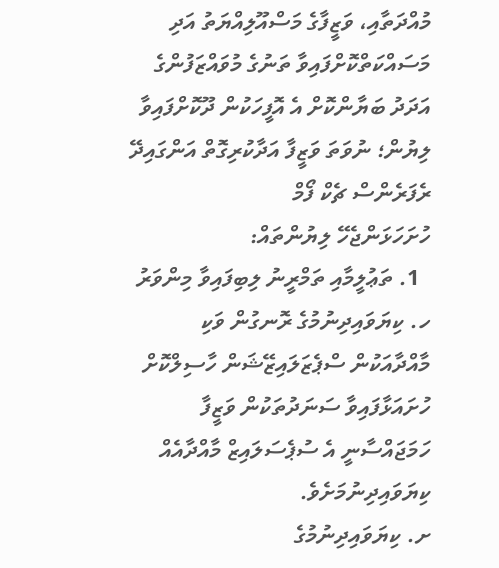މުއްދަތާއި، ވަޒީފާގެ މަސްއޫލިއްޔަތު އަދި މަސައްކަތްކޮށްފައިވާ ތަނުގެ މުވައްޒަފުންގެ އަދަދު ބަޔާންކޮށް އެ އޮފީހަކުން ދޫކޮށްފައިވާ ލިޔުން؛ ނުވަތަ ވަޒީފާ އަދާކުރިގޮތް އަންގައިދޭ ރެފަރެންސް ޗެކް ފޯމް
ހުށަހަޅަންޖެހޭ ލިޔުންތައް:
  1. ތަޢުލީމާއި ތަމްރީނު ލިބިފައިވާ މިންވަރު
ހ. ކިޔަވައިދިނުމުގެ ރޮނގުން ވަކި މާއްދާއަކުން ސްޕެޒަލައިޒޭޝަން ހާސިލްކޮށް ހުށައަޅާފައިވާ ސަނަދުތަކުން ވަޒީފާ ހަމަޖައްސާނީ އެ ސުޕެސަލައިޒް މާއްދާއެއް ކިޔަވައިދިނުމަށެވެ.
ށ. ކިޔަވައިދިނުމުގެ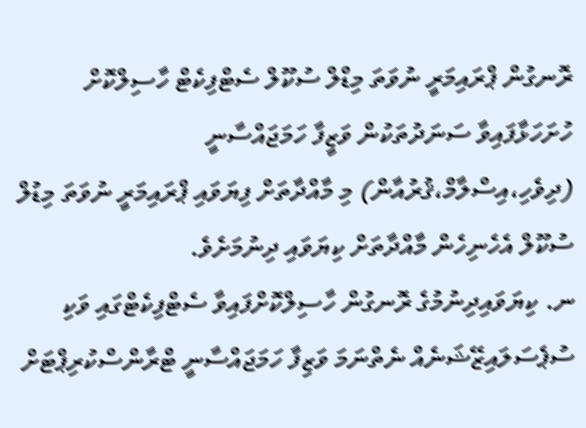ރޮނގުން ޕްރައިމަރީ ނުވަތަ މިޑްލް ސުކޫލް ސެޓްފިކެޓް ހާސިލްކޮށް ހުށަހަޅާފައިވާ ސަނަދުތަކުން ވަޒީފާ ހަމަޖައްސާނީ (ދިވެހި،އިސްލާމް،ޤުރުއާން) މި މާއްދާތަށް ފިޔަވައި ޕްރައިމަރީ ނުވަތަ މިޑުލް ސުކޫލް އެހެނިހެން މާއްދާތަށް ކިޔަވައި ދިނުމަށެވެ.
ނ. ކިޔަވައިދިނުމުގެ ރޮނގުން ހާސިލްކޮށްފައިވާ ސެޓްފިކެޓްގައި ވަކި ސުޕެސަލައިޒޭޝަނެއް ނެތްނަމަ ވަޒިފާ ހަމަޖައްސާނީ ޓްރާންސްކުރިޕްޓަށް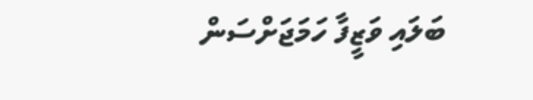ބަލައި ވަޒީފާ ހަމަޖަށްސަން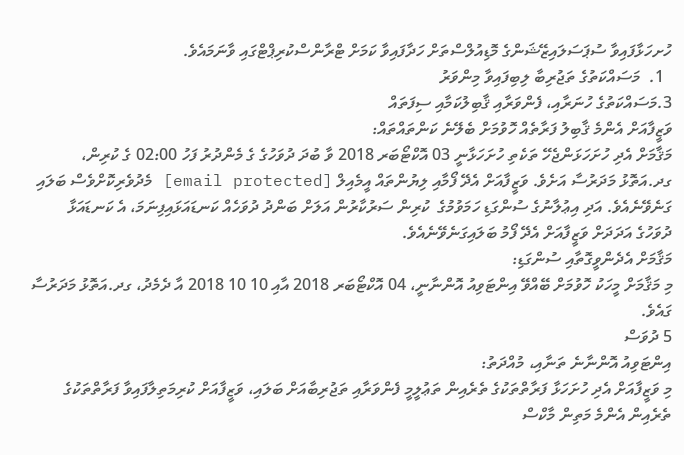ހުށހަޅާފައިވާ ސުޕަސަލައިޒޭޝަންގެ މޮޑިއުލްސްތަށް ހަދާފައިވާ ކަމަށް ޓްރާންސްކުރިޕްޓްގައި ވާނަމައެވެ.
  1.  މަސައްކަތުގެ ތަޖުރިބާ ލިބިފައިވާ މިންވަރު
3.މަސައްކަތުގެ ހުނަރާއި، ފެންވަރާއި ޤާބިލުކަމާއި ސިފަތައް
ވަޒީފާއަށް އެންމެ ޤާބިލު ފަރާތެއް ހޮވުމަށް ބެލޭނެ ކަންތައްތައް:
މަޤާމަށް އެދި ހުށަހަޅަންޖެހޭ ތަކެތި ހުށަހަޅާނީ 03 އޮކްޓޯބަރ 2018 ވާ ބުދަ ދުވަހުގެ ގެ މެންދުރު ފަހު 02:00 ގެ ކުރިން، ގދ.އަތޮޅު މަދަރުސާ އަށެވެ. ވަޒީފާއަށް އެދޭ ފޯމާއި ލިޔުންތައް އީމެއިލް [email protected] މެދުވެރިކޮށްވެސް ބަލައި ގަނެވޭނެއެވެ. އަދި އިޢުލާނުގެ ސުންގަޑި ހަމަވުމުގެ  ކުރިން ސަރުކާރުން އަލަށް ބަންދު ދުވަހެއް ކަނޑައަޅައިފިނަމަ، އެ ކަނޑައަޅާ ދުވަހުގެ އަދަދަށް ވަޒީފާއަށް އެދޭ ފޯމު ބަލައިގަނެވޭނެއެވެ.
މަޤާމަށް އެދެންވީގޮތާއި ސުންގަޑި:
މި މަޤާމަށް މީހަކު ހޮވުމަށް ބޭއްވޭ އިންޓަވިއު އޮންނާނީ، 04 އޮކްޓޯބަރ 2018 އާއި 10 10 2018 އާ ދެމެދު، ގދ.އަތޮޅު މަދަރުސާ ގައެވެ.
5 ދުވަސް
އިންޓަވިއު އޮންނާނެ ތަނާއި، މުއްދަތު:
މި ވަޒީފާއަށް އެދި ހުށަހަޅާ ފަރާތްތަކުގެ ތެރެއިން ތަޢުލީމީ ފެންވަރާއި ތަޖުރިބާއަށް ބަލައި، ވަޒީފާއަށް ކުރިމަތިލާފައިވާ ފަރާތްތަކުގެ ތެރެއިން އެންމެ މަތިން މާކްސް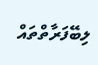ލިބޭފަރާތްތައް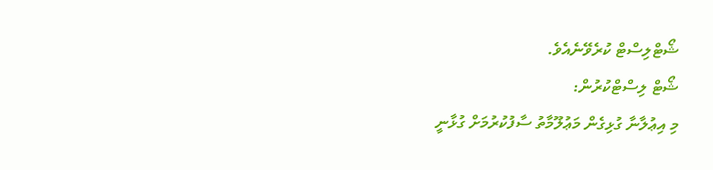ޝޯޓްލިސްޓް ކުރެވޭނެއެވެ.
ޝޯޓް ލިސްޓްކުރުން:
މި އިޢުލާނާ ގުޅިގެން މަޢުލޫމާތު ސާފުކުރުމަށް ގުޅާނީ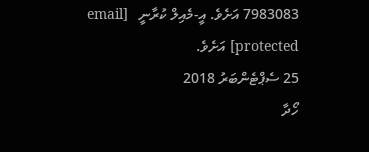7983083 އަށެވެ. އީ-މެއިލް ކުރާނީ   [email protected] އަށެވެ.
25 ސެޕްޓެންބަރު 2018
ހޯދާ